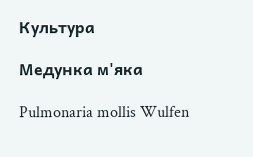Культура

Медунка м'яка

Pulmonaria mollis Wulfen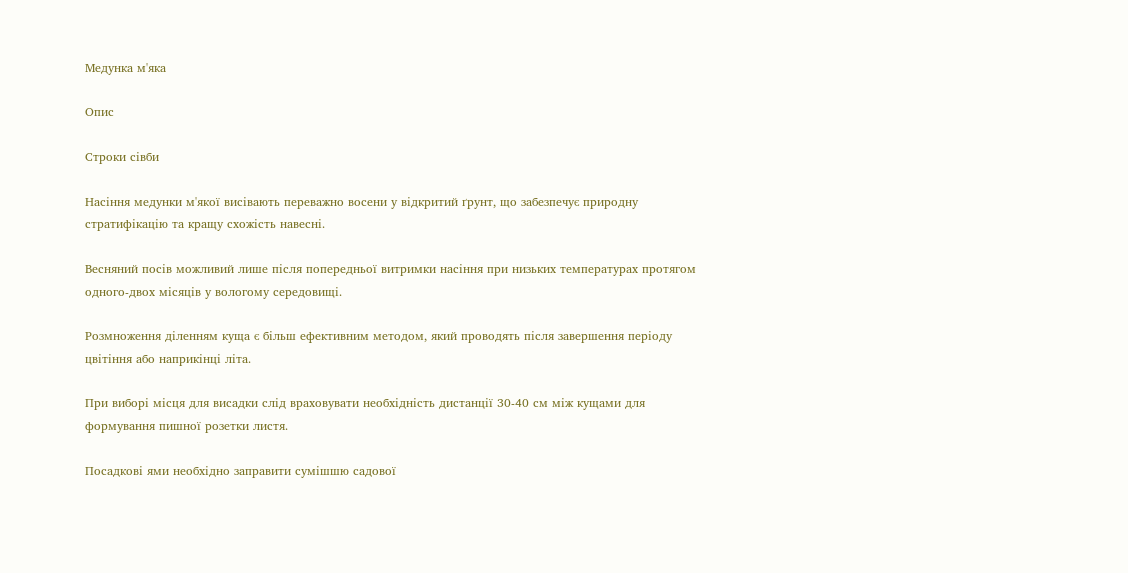Медунка м'яка

Опис

Строки сівби

Насіння медунки м'якої висівають переважно восени у відкритий ґрунт, що забезпечує природну стратифікацію та кращу схожість навесні.

Весняний посів можливий лише після попередньої витримки насіння при низьких температурах протягом одного-двох місяців у вологому середовищі.

Розмноження діленням куща є більш ефективним методом, який проводять після завершення періоду цвітіння або наприкінці літа.

При виборі місця для висадки слід враховувати необхідність дистанції 30-40 см між кущами для формування пишної розетки листя.

Посадкові ями необхідно заправити сумішшю садової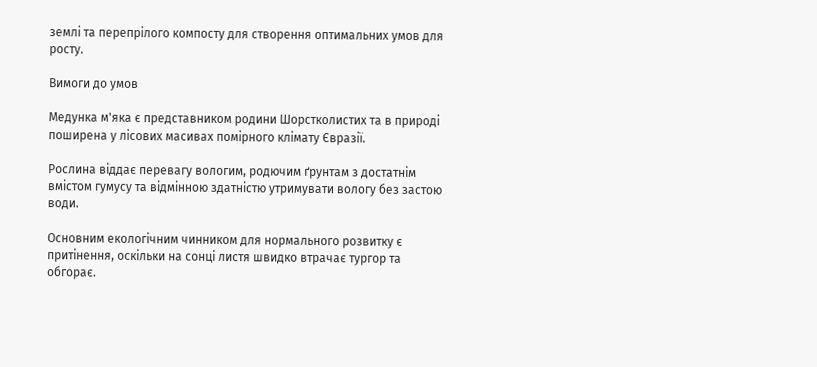землі та перепрілого компосту для створення оптимальних умов для росту.

Вимоги до умов

Медунка м'яка є представником родини Шорстколистих та в природі поширена у лісових масивах помірного клімату Євразії.

Рослина віддає перевагу вологим, родючим ґрунтам з достатнім вмістом гумусу та відмінною здатністю утримувати вологу без застою води.

Основним екологічним чинником для нормального розвитку є притінення, оскільки на сонці листя швидко втрачає тургор та обгорає.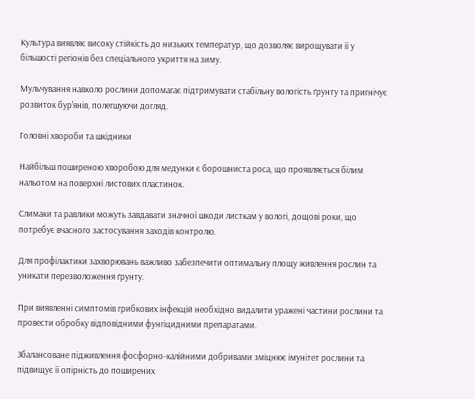Культура виявляє високу стійкість до низьких температур, що дозволяє вирощувати її у більшості регіонів без спеціального укриття на зиму.

Мульчування навколо рослини допомагає підтримувати стабільну вологість ґрунту та пригнічує розвиток бур'янів, полегшуючи догляд.

Головні хвороби та шкідники

Найбільш поширеною хворобою для медунки є борошниста роса, що проявляється білим нальотом на поверхні листових пластинок.

Слимаки та равлики можуть завдавати значної шкоди листкам у вологі, дощові роки, що потребує вчасного застосування заходів контролю.

Для профілактики захворювань важливо забезпечити оптимальну площу живлення рослин та уникати перезволоження ґрунту.

При виявленні симптомів грибкових інфекцій необхідно видалити уражені частини рослини та провести обробку відповідними фунгіцидними препаратами.

Збалансоване підживлення фосфорно-калійними добривами зміцнює імунітет рослини та підвищує її опірність до поширених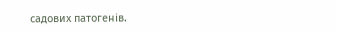садових патогенів.